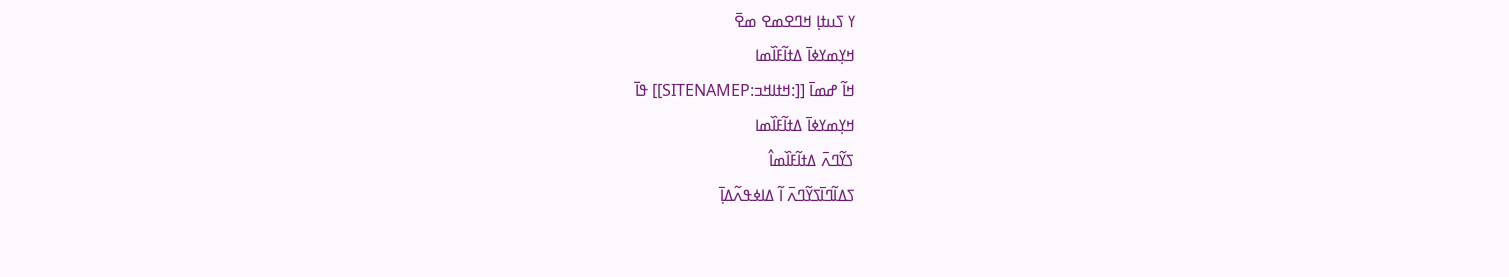ߌ ߖߎߙߊ߲ ߞߣߐߘߐ ߘߐ߫
ߞߌ߲ߘߌߦߊ߫ ߡߙߊ߬ߓߊ߰ߘߊ
ߞߊ߬ ߝߘߊ߫ [[:ߞߙߊߞߏ:SITENAMEP]] ߟߊ߫
ߞߌ߲ߘߌߦߊ߫ ߡߙߊ߬ߓߊ߰ߘߊ
ߖߌ߬ߣߍ߫ ߡߙߊ߬ߓߊ߰ߘߊ߮
ߖߡߊ߬ߣߊ߫ߖߌ߬ߣߍ߫ ߊ߬ ߡߊߦߟߍ߬ߡߊ߲߫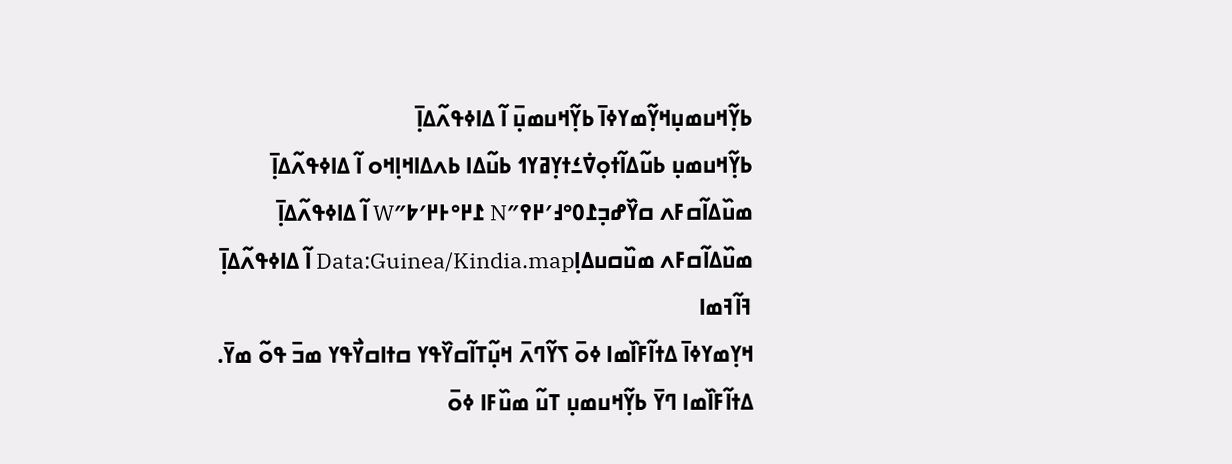ߕߌ߲߬ߞߎߘߎ߲ߞߌ߲߬ߘߌߦߊ߫ ߕߌ߲߬ߞߎߘߎ߲߫ ߊ߬ ߡߊߦߟߍ߬ߡߊ߲߫
ߕߌ߲߬ߞߎߘߎ߲ ߕߎ߬ߡߊ߬ߙߋ߲ߜ߭ߑߙߌ߲ߥߌߗ ߕߎ߬ߡߊ ߕߍߡߊߞߊ߲ߞߋ ߊ߬ ߡߊߦߟߍ߬ߡߊ߲߫
ߘߎ߰ߡߊ߬ߛߓߍ ߛߌ߰ߝߏ߲߁߀°߃′߂߉″N ߁߂°߅߂′߈″W ߊ߬ ߡߊߦߟߍ߬ߡߊ߲߫
ߘߎ߰ߡߊ߬ߛߓߍ ߘߎ߰ߛߎߡߊ߲Data:Guinea/Kindia.map ߊ߬ ߡߊߦߟߍ߬ߡߊ߲߫
ߔߊ߬ߔߘߊ
ߞߌ߲ߘߌߦߊ߫ ߡߙߊ߬ߓߊ߰ߘߊ ߦߋ߫ ߖߌ߬ߣߍ߫ ߞߎ߲߬ߠߊ߬ߛߌ߰ߟߌ ߛߙߊߛߌ߯ߟߌ ߘߏ߫ ߟߋ߬ ߘߌ߫.
ߡߙߊ߬ߓߊ߰ߘߊ ߣߌ߫ ߕߌ߲߬ߞߎߘߎ߲ ߠߎ߬ ߘߎ߰ߓߊ ߦߋ߫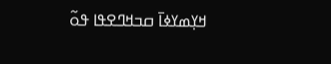ߞߌ߲ߘߌߦߊ߫ ߛߏߞߣߐߟߊ ߟߋ߬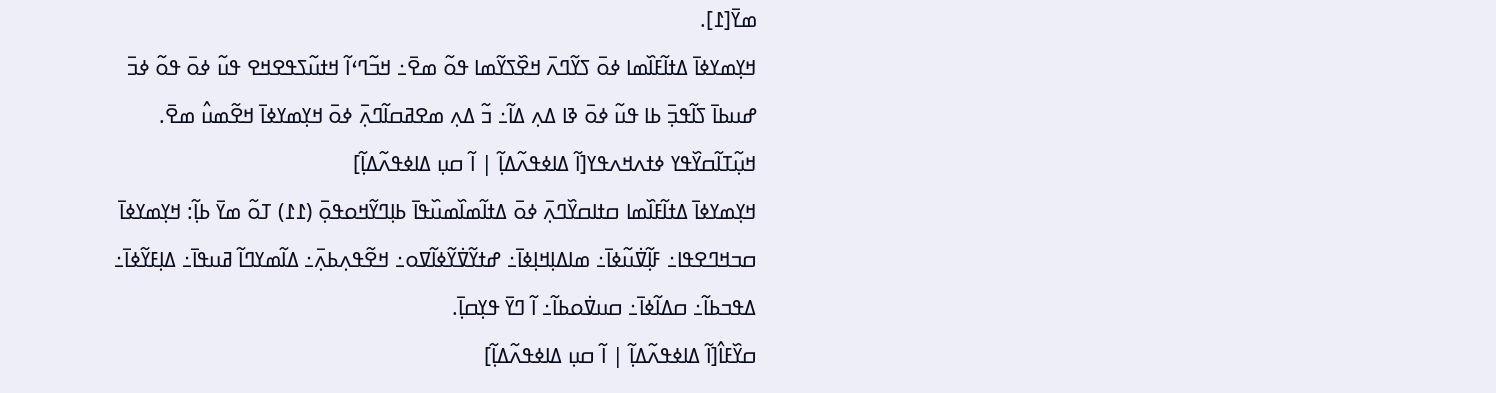ߘߌ߫[߁].
ߞߌ߲ߘߌߦߊ߫ ߡߙߊ߬ߓߊ߰ߘߊ ߦߋ߫ ߖߌ߬ߣߍ߫ ߞߐ߰ߖߌ߬ߘߊ ߟߋ߬ ߘߐ߫߸ ߞߏ߬ߣߵߊ߬ ߞߙߎ߬ߖߟߐߞߐ ߟߎ߬ ߦߋ߫ ߟߋ߬ ߦߏ߫ ߝߎߕߊ߫ ߖߊ߬ߟߏ߲߫ ߕߊ ߟߎ߬ ߦߋ߫ ߢߊ ߡߍ߲ ߡߊ߬߸ ߏ߬ ߡߍ߲ ߘߐߥߛߊ߬ߣߍ߲߫ ߦߋ߫ ߞߌ߲ߘߌߦߊ߫ ߞߐ߬ߘߎ߮ ߘߐ߫.
ߞߎ߲߬ߠߊ߬ߛߌ߰ߟߌ ߦߙߍߞߍߟߌ[ߊ߬ ߡߊߦߟߍ߬ߡߊ߲߬ | ߊ߬ ߛߎ߲ ߡߊߦߟߍ߬ߡߊ߲߬]
ߞߌ߲ߘߌߦߊ߫ ߡߙߊ߬ߓߊ߰ߘߊ ߛߙߊߛߌ߰ߣߍ߲߫ ߦߋ߫ ߡߙߊ߬ߘߊ߰ߘߎ߰ߟߊ߫ ߕߊ߲ߣߌ߬ߞߋߟߋ߲߫ (߁߁) ߠߋ߬ ߘߌ߫ ߕߊ߲߬: ߞߌ߲ߘߌߦߊ߫ ߛߏߞߣߐߟߊ߸ ߓߊ߲߬ߜ߭ߎ߬ߦߊ߫߸ ߘߊߡߊ߲ߞߊ߲ߦߊ߫߸ ߝߙߌ߬ߜ߭ߌ߬ߦߊ߬ߜߋ߸ ߞߐ߬ߟߍ߲ߕߍ߲߫߸ ߡߊ߬ߘߌߣߊ߬ ߥߎߟߊ߫߸ ߡߊ߲ߓߌ߬ߦߊ߫߸ ߡߟߏߕߊ߬߸ ߛߡߊ߬ߦߊ߫߸ ߛߎߜ߭ߋߕߊ߬߸ ߊ߬ ߣߌ߫ ߟߌ߲ߛߊ߲߫.
ߛߌ߰ߓߊ߮[ߊ߬ ߡߊߦߟߍ߬ߡߊ߲߬ | ߊ߬ ߛߎ߲ ߡߊߦߟߍ߬ߡߊ߲߬]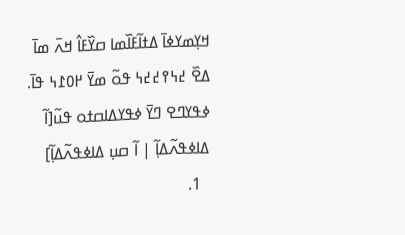ߞߌ߲ߘߌߦߊ߫ ߡߙߊ߬ߓߊ߰ߘߊ ߛߌ߰ߓߊ߮ ߞߍ߫ ߘߊ߫ ߡߐ߰ ߄߆߉߄߄߆ ߟߋ߬ ߘߌ߫ ߂߀߁߆ ߟߊ߫.
ߦߟߌߣߐ ߣߌ߫ ߦߟߌߡߊߛߙߋ ߟߎ߬[ߊ߬ ߡߊߦߟߍ߬ߡߊ߲߬ | ߊ߬ ߛߎ߲ ߡߊߦߟߍ߬ߡߊ߲߬]
  1.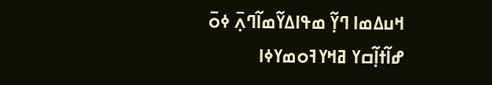ߞߎߡߘߊ ߣߌ߲߬ ߘߟߊߡߌ߬ߘߊ߬ߣߍ߲߫ ߦߋ߫ ߝߊ߬ߙߊ߲߬ߛߌ ߥߞߌߔߋߘߌߦߊ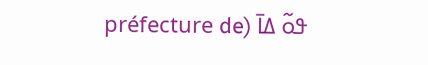ߟߋ߬ ߡߊ߫ (préfecture de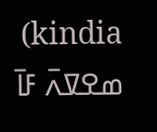kindia) ߘߐߜߍ߫ ߓߊ߫